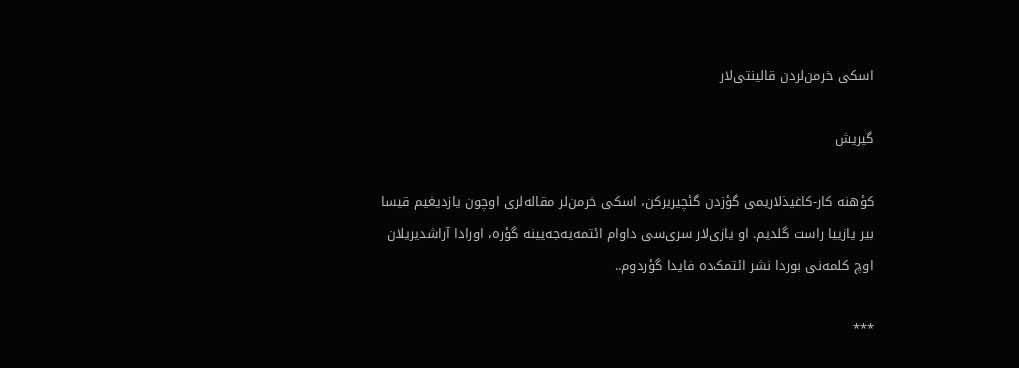اسکی خرمن‌لردن قالینتی‌لار

گیریش

کؤهنه کار-کاغیذلاریمی گؤزدن گئچیریرکن، اسکی خرمن‌لر مقاله‌لری اوچون یازدیغیم قیسا بیر یازییا راست گلدیم. او یازی‌لار سری‌سی داوام ائتمه‌یه‌جه‌یینه گؤره، اورادا آراشدیریلان اوچ کلمه‌نی بوردا نشر ائتمک‌ده فایدا گؤردوم..

***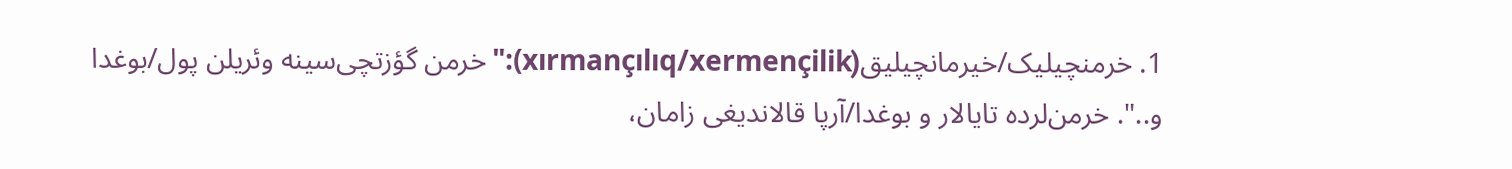1. خرمنچیلیک/خیرمانچیلیق(xırmançılıq/xermençilik):"خرمن گؤزتچی‌سینه وئریلن پول/بوغدا و..". خرمن‌لرده تایالار و بوغدا/آرپا قالاندیغی زامان،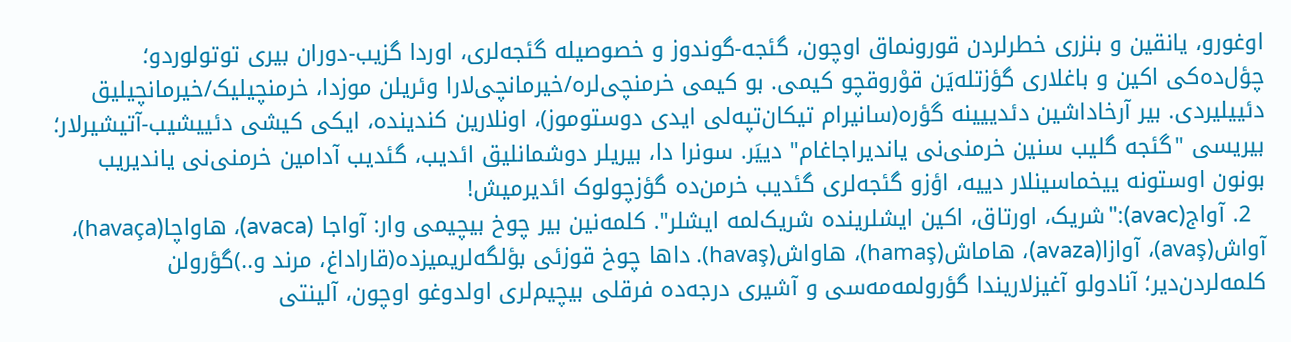اوغورو، یانقین و بنزری خطرلردن قورونماق اوچون، گئجه-گوندوز و خصوصیله گئجه‌لری، اوردا گزیب-دوران بیری توتولوردو؛ چؤل‌ده‌کی اکین و باغلاری گؤزتله‌یَن قوْروقچو کیمی. بو کیمی خرمنچی‌لره/خیرمانچی‌لارا وئریلن موزدا، خرمنچیلیک/خیرمانچیلیق دئییلیردی. بیر آرخاداشین دئدییینه گؤره(سانیرام تیکان‌تپه‌لی ایدی دوستوموز)، اونلارین کندینده، ایکی کیشی دئییشیب-آتیشیرلار؛ بیریسی "گئجه گلیب سنین خرمنی‌نی یاندیراجاغام" دییَر. سونرا دا، بیریلر دوشمانلیق ائدیب، گئدیب آدامین خرمنی‌نی یاندیریب بونون اوستونه ییخماسینلار دییه، اؤزو گئجه‌لری گئدیب خرمن‌ده گؤزچولوک ائدیرمیش!
  2. آواج(avac):"شریک، اورتاق، اکین ایشلرینده شریک‌لمه ایشلر". کلمه‌نین بیر چوخ بیچیمی وار: آواجا (avaca)، هاواچا(havaça)، آواش(avaş)، آوازا(avaza)، هاماش(hamaş)، هاواش(havaş). داها چوخ قوزئی بؤلگه‌لریمیزده(قاراداغ، مرند و..)گؤرولن کلمه‌لردن‌دیر؛ آنادولو آغیزلاریندا گؤرولمه‌مه‌سی و آشیری درجه‌ده فرقلی بیچیم‌لری اولدوغو اوچون، آلینتی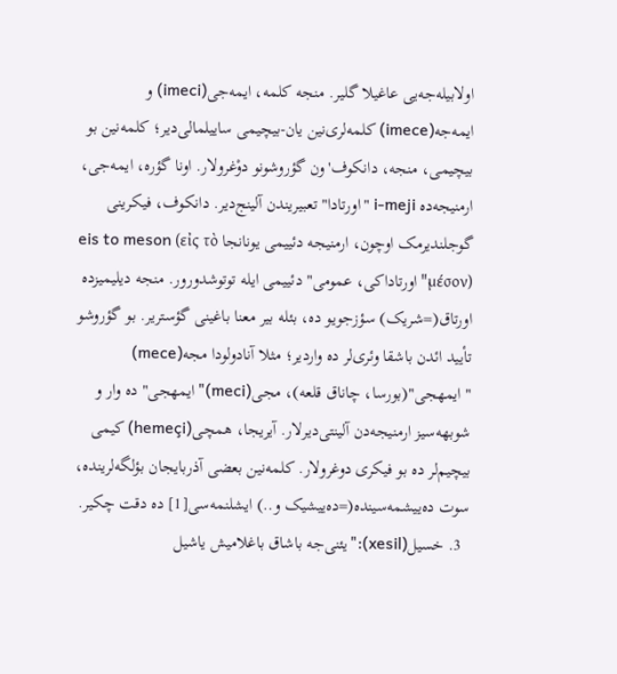اولابیله‌جه‌یی عاغیلا گلیر. منجه کلمه، ایمه‌جی(imeci) و ایمه‌جه(imece) کلمه‌لری‌نین یان-بیچیمی ساییلمالی‌دیر؛ کلمه‌نین بو بیچیمی، منجه، دانکوف'ون گؤروشونو دوْغرولار. اونا گؤره، ایمه‌جی، ارمنیجه‌ده i-meji "اورتادا" تعبیریندن آلینج‌دیر. دانکوف، فیکرینی گوجلندیرمک اوچون، ارمنیجه دئییمی یونانجا eis to meson (εἰς τὸ μέσον)"اورتاداکی، عمومی" دئییمی ایله توتوشدورور. منجه دیلیمیزده اورتاق(=شریک) سؤزجویو ده، بئله بیر معنا باغینی گؤستریر. بو گؤروشو تأیید ائدن باشقا وئری‌لر ده واردیر؛ مثلا آنادولودا مجه(mece) "ایمهجی"(بورسا، چاناق قلعه)، مجی(meci)"ایمهجی" ده وار و شوبهه‌سیز ارمنیجه‌دن آلینتی‌دیرلار. آیریجا، همچی(hemeçi) کیمی بیچیم‌لر ده بو فیکری دوغرولار. کلمه‌نین بعضی آذربایجان بؤلگه‌لرینده، سوت ده‌ییشمه‌سینده(=ده‌ییشیک و..) ایشلنمه‌سی[1] ده دقت چکیر.
  3. خسیل(xesil):"یئنی‌جه باشاق باغلامیش یاشیل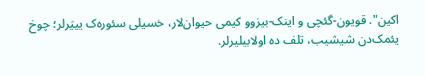اکین". قویون-گئچی و اینک-بیزوو کیمی حیوان‌لار، خسیلی سئوره‌ک یییَرلر؛ چوخ یئمک‌دن شیشیب، تلف ده اولابیلیرلر.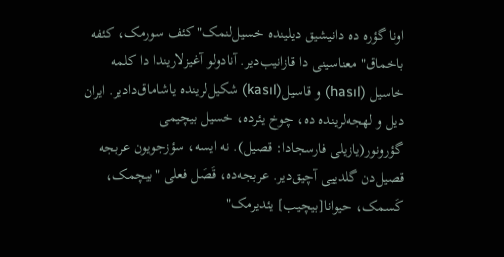اونا گؤره ده دانیشیق دیلینده خسیل‌لنمک"کئف سورمک، کئفه باخماق" معناسینی دا قازانیب‌دیر. آنادولو آغیزلاریندا دا کلمه خاسیل (hasıl) و قاسیل(kasıl) شکیل‌لرینده یاشاماق‌دادیر. ایران دیل و لهجه‌لرینده ده، چوخ یئرده، خسیل بیچیمی‌ گؤرونور(یازیلی فارسجادا: قصیل). نه ایسه، سؤزجویون عربجه قصیل‌دن گلدییی آچیق‌دیر. عربجه‌ده، قَصَل فعلی "بیچمک، کَسمک، حیوانا[بیچیب] یئدیرمک"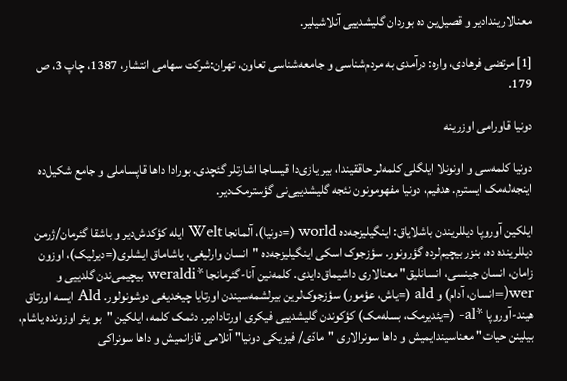معنالاریندادیر و قصیل‌ین ده بوردان گلیشدییی آنلاشیلیر.

[1] مرتضی فرهادی، واره: درآمدی به مردم‌شناسی و جامعه‌شناسی تعاون، تهران:شرکت سهامی انتشار، 1387، چاپ 3، ص 179.

دونیا قاورامی اوزرینه

دونیا کلمه‌سی و اونونلا ایلگلی کلمه‌لر حاققیندا، بیر یازی‌دا قیساجا اشارتلر گئچدی. بورادا داها قاپساملی و جامع شکیل‌ده اینجه‌له‌مک ایسترم. هدفیم، دونیا مفهومونون نئجه گلیشدییی‌نی گؤسترمک‌دیر.

ایلکین آوروپا دیللریندن باشلایاق: اینگیلیزجه‌‌ده world (=دونیا)، آلمانجا Welt ایله کؤکدش‌دیر و باشقا گئرمان/ژرمن دیللرینده ده، بنزر بیچیم‌لرده گؤرونور. سؤزجوک اسکی اینگیلیزجه‌ده "انسان وارلیغی، یاشاماق ایشلری(=دیرلیک)، اوزون زامان، انسان جینسی، انسانلیق" معنالاری داشیماق‌دایدی. کلمه‌نین آنا-گئرمانجا *weraldi بیچیمی‌ندن گلدییی و wer(=انسان، آدام) و ald (=یاش، عؤمور) سؤزجوک‌لرین بیرلشمه‌سیندن اورتایا چیخدیغی دوشونولور. Ald ایسه اورتاق هیند-آوروپا *al- (=یئدیرمک، بسله‌مک) کؤکوندن گلیشدییی فیکری اورتادادیر. دئمک کلمه، ایلکین "بو یئر اوزونده یاشام، بیلینن حیات" معناسیندایمیش و داها سونرالاری "مادّی/ فیزیکی دونیا" آنلامی قازانمیش و داها سونراکی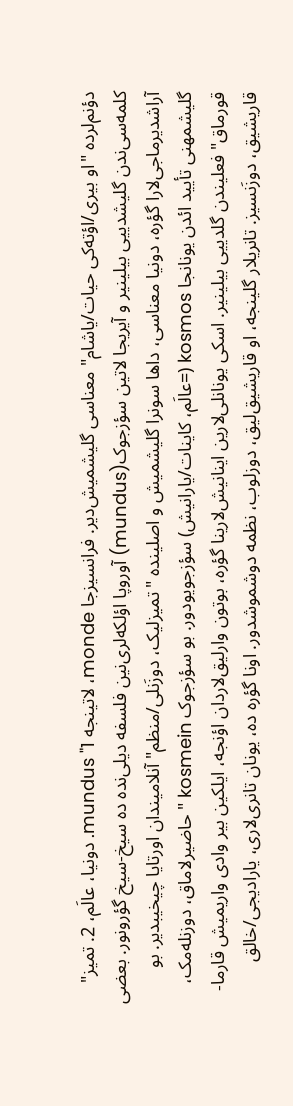دؤنم‌لرده "او بیری/اؤته‌کی حیات/یاشام" معناسی گلیشمیش‌دیر. فرانسیزجا monde، لاتینجه mundus "1. دونیا، عالَم، 2. تمیز" کلمه‌سی‌ندن گلیشدییی بیلینیر و آیریجا لاتین سؤزجوک(mundus) آوروپا اؤلکه‌لری‌نین فلسفه دیلی‌نده ده سیخ-سیخ گؤرونور. بعضی آراشدیرماجی‌لارا گؤره، دونیا معناسی، داها سونرا گلیشمیش و اصلینده "تمیزلیک، دوزَنلی/منظم" آنلامیندان اورتایا چیخیبدیر. بو گلیشمهنی تأیید ائدن یونانجا kosmos (=عالَم، کاینات/یارانیش) سؤزجویودور. بو سؤزجوک kosmein "حاضیرلاماق، دوزنله‌مک، قورماق" فعلیندن گلدییی بیلینیر. اسکی یونانلی‌لارین اینانیش‌لارینا گؤره، بوتون وارلیق‌لاردان اؤنجه، ایلکین بیر وادی واریمیش قارما-قاریشیق، دوزَنسیز. تانریلار گلینجه، او قاریشیق‌لیق، دوزلوب، نظمه دوشموشدور. اونا گؤره ده، یونان تانری‌لاری، یارادیجی/خالق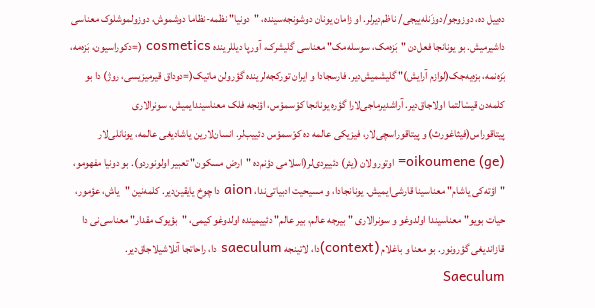ده‌ییل ده، دوزوجو/دوزَنله‌ییجی/ ناظم‌دیرلر. او زامان یونان دوشونجه‌سینده، "دونیا" نظمه-نظاما دوشموش، دوزولموشلوک معناسی داشیرمیش. بو یونانجا فعل‌دن "بَزه‌مک، سوسله‌مک" معناسی گلیشرک، آورپا دیللرینده cosmetics (=دکوراسیون، بَزه‌مه، بَزه‌نمه، بزه‌یه‌جک(لوازم آرایش)" گلیشمیش‌دیر. فارسجادا و ایران تورکجه‌لرینده گؤرولن ماتیک(=دوداق قیرمیزیسی، روژ) دا بو کلمه‌دن قیسْالتما اولاجاق‌دیر. آراشدیرماجی‌لارا گؤره یونانجا کوْسموْس، اؤنجه فلک معناسیندایمیش، سونرالاری پیتاقوراس(فیثاغورث) و پیتاقوراسچی‌لار، فیزیکی عالمه ده کوْسموْس دئییب‌لر. انسان‌لارین یاشادیغی عالمه، یونانلی‌لار oikoumene (ge)= اوتورولان (یئر) دئییردی‌لر(اسلامی دؤنم‌ده "ارض مسکون" تعبیر اولونوردو). بو دونیا مفهومو، "اؤته‌کی یاشام" معناسینا قارشی‌ایمیش. یونانجادا، و مسیحیت ادبیاتی‌ندا، aion دا چوخ یایقین‌دیر. کلمه‌نین "یاش، عؤمور، حیات بویو" معناسیندا اولدوغو و سونرالاری "بیرجه عالم، بیر عالم" دئییمینده اولدوغو کیمی، "بؤیوک مقدار" معناسی‌نی دا قازاندیغی گؤرونور. بو معنا و باغلام (context)دا، لاتینجه saeculum دا، راحاتجا آنلاشیلاجاق‌دیر. Saeculum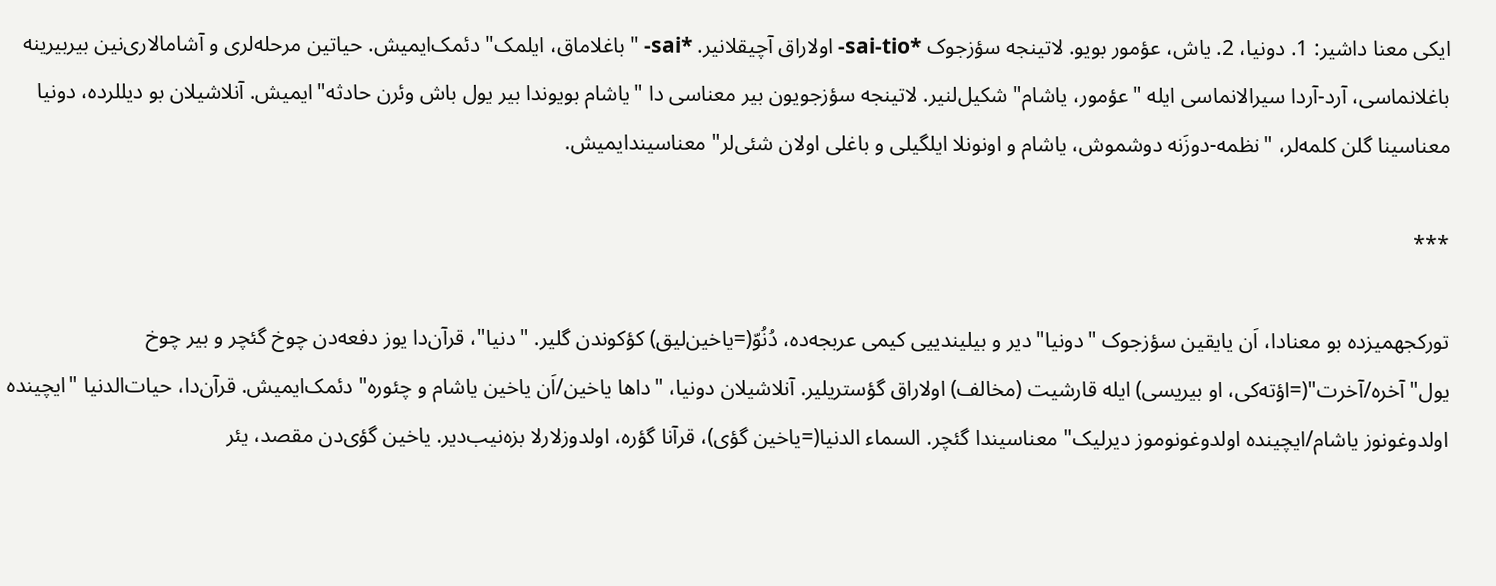ایکی معنا داشیر: 1. دونیا، 2. یاش، عؤمور بویو. لاتینجه سؤزجوک *sai-tio- اولاراق آچیقلانیر. *sai- "باغلاماق، ایلمک" دئمک‌ایمیش. حیاتین مرحله‌لری و آشامالاری‌نین بیربیرینه باغلانماسی، آرد-آردا سیرالانماسی ایله "عؤمور، یاشام" شکیل‌لنیر. لاتینجه سؤزجویون بیر معناسی دا "یاشام بویوندا بیر یول باش وئرن حادثه"ایمیش. آنلاشیلان بو دیللرده، دونیا معناسینا گلن کلمه‌لر، "نظمه-دوزَنه دوشموش، یاشام و اونونلا ایلگیلی و باغلی اولان شئی‌لر" معناسیندایمیش.

***

تورکجهمیزده بو معنادا، اَن یایقین سؤزجوک "دونیا"دیر و بیلیندییی کیمی عربجه‌ده، دُنُوّ(=یاخین‌لیق) کؤکوندن گلیر. "دنیا"، قرآن‌دا یوز دفعه‌دن چوخ گئچر و بیر چوخ یول"آخره/آخرت"(=اؤته‌کی، او بیریسی) ایله قارشیت (مخالف) اولاراق گؤستریلیر. آنلاشیلان دونیا، "داها یاخین/اَن یاخین یاشام و چئوره" دئمک‌ایمیش. قرآن‌دا، حیات‌الدنیا "ایچینده اولدوغونوز یاشام/ایچینده اولدوغونوموز دیرلیک" معناسیندا گئچر. السماء الدنیا(=یاخین گؤی)، قرآنا گؤره، اولدوزلارلا بزه‌نیب‌دیر. یاخین گؤی‌دن مقصد، یئر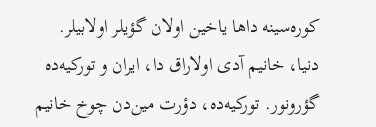کوره‌سینه داها یاخین اولان گؤیلر اولابیلر. دنیا، خانیم آدی اولاراق دا، ایران و تورکیه‌ده گؤرونور. تورکیه‌ده، دؤرت مین‌دن چوخ خانیم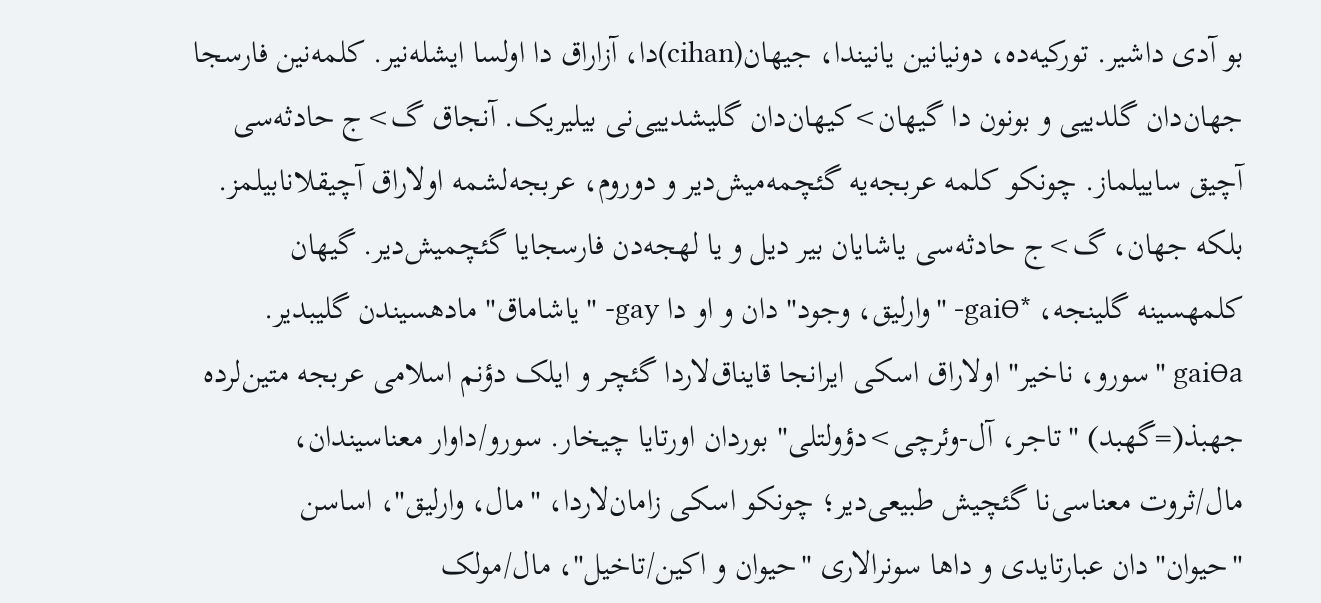بو آدی داشیر. تورکیه‌ده، دونیانین یانیندا، جیهان(cihan)دا، آزاراق دا اولسا ایشله‌نیر. کلمه‌نین فارسجا جهان‌دان گلدییی و بونون دا گیهان>کیهان‌دان گلیشدییی‌نی بیلیریک. آنجاق گ>ج حادثه‌سی آچیق ساییلماز. چونکو کلمه عربجه‌یه گئچمه‌میش‌دیر و دوروم، عربجه‌لشمه اولاراق آچیقلانابیلمز. بلکه جهان، گ>ج حادثه‌سی یاشایان بیر دیل و یا لهجه‌دن فارسجایا گئچمیش‌دیر. گیهان کلمهسینه گلینجه، *gaiϴ- "وارلیق، وجود" دان و او دا gay- "یاشاماق" مادهسیندن گلیبدیر. gaiϴa "سورو، ناخیر" اولاراق اسکی ایرانجا قایناق‌لاردا گئچر و ایلک دؤنم اسلامی عربجه متین‌لرده جهبذ(=گهبد) "تاجر، آل-وئرچی>دؤولتلی" بوردان اورتایا چیخار. سورو/داوار معناسیندان، مال/ثروت معناسی‌نا گئچیش طبیعی‌دیر؛ چونکو اسکی زامان‌لاردا، "مال، وارلیق"، اساسن "حیوان"دان عبارتایدی و داها سونرالاری "حیوان و اکین/تاخیل"، مال/مولک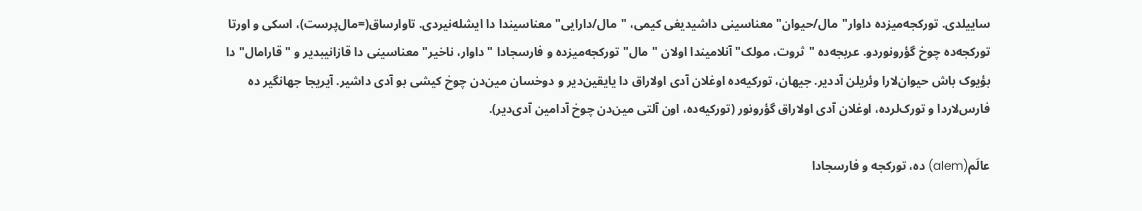ساییلدی. تورکجه‌میزده داوار"مال/حیوان" معناسینی داشیدیغی کیمی، "مال/دارایی" معناسیندا دا ایشله‌نیردی. تاوارساق(=مال‌پرست)، اسکی و اورتا تورکجه‌ده چوخ گؤرونوردو. عربجه‌ده "ثروت، مولک" آنلامیندا اولان "مال" تورکجه‌میزده و فارسجادا "داوار، ناخیر" معناسینی دا قازانیبدیر و "قارامال" دا بؤیوک باش حیوان‌لارا وئریلن آددیر. جیهان، تورکیه‌ده اوغلان آدی اولاراق دا یایقین‌دیر و دوخسان مین‌دن چوخ کیشی بو آدی داشیر. آیریجا جهانگیر ده فارس‌لاردا و تورک‌لرده، اوغلان آدی اولاراق گؤرونور (تورکیه‌ده، اون آلتی مین‌دن چوخ آدامین آدی‌دیر).

عالَم(alem) ده، تورکجه و فارسجادا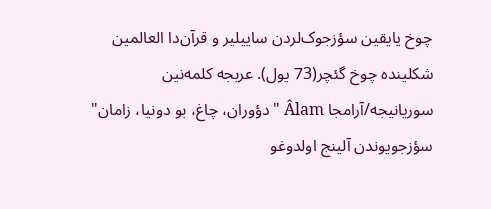چوخ یایقین سؤزجوک‌لردن ساییلیر و قرآن‌دا العالمین شکلینده چوخ گئچر(73 یول). عربجه کلمه‌نین سوریانیجه/آرامجا Âlam "دؤوران، چاغ، بو دونیا، زامان" سؤزجویوندن آلینج اولدوغو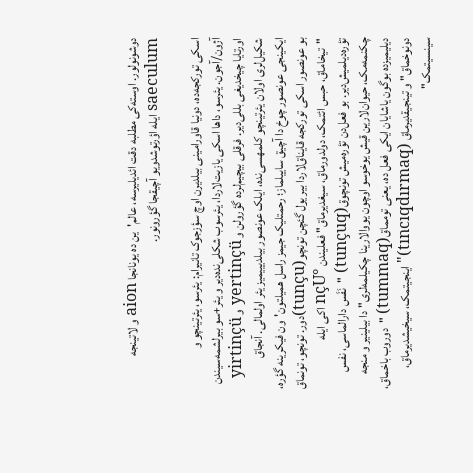دوشونولور. اوسته‌کی مطلبه دقت ائدیلیرسه، عالم'ین ده یونانجا aion و لاتینجه saeculum ایله اؤرتوشدویو آچیقجا گؤرونور.

اسکی تورکجه‌ده، دونیا قاورامینی بیلدیرن اوچ سؤزجوک تانیرام: یئرسو، یئرتینچو و آژون/آجون. یئرسو، داها اسکی یازیت‌لاردا، یئرسوب شکلی‌نده‌دیر و یئر+سو بیرلشمه‌سیندن اورتایا چیخدیغی بللی‌دیر. فرقلی بیچیم‌لرده گؤرولن و yertinçü و yirtinçü شکیل‌لری اولان یئرتینچو کلمهسی‌نده، ایلک عونصور بیلدیییمیز یئر اولمالی. آنجاق ایکینجی عونصور چوخ دا آچیق ساییلماز؛ رحمتلیک جیمز راسل همیلتون'ون فیکرینه گؤره، بو عونصور اسکی تورکجه قایناق‌لاردا بیر یول گئچن تونچو(tunçu)دور. تونچو، تونماق "تیخاماق، حبس ائتمک، دولدورماق، سیغدیرماق" فعلیندن °nçU اکی ایله تؤره‌دیلمیش‌دیر. بو فعل‌دن تؤره‌میش تونچوق(tunçuq) "نَفَس دارالماسی، نفس چکنمه‌مک، حیوان‌لارین قیش یوخوسو اوچون یووالارینا چکیلمه‌لری" دا بیلینیر و منجه دیلیمیزده بوگون یاشایان ایکی فعل‌ ده، یعنی تومماق(tummaq) "دوروب باخماق، دونوخماق" و تینجیقدیرماق (tıncıqdırmaq)"اینجیتمک، سیخیشدیرماق، سینسیتمک"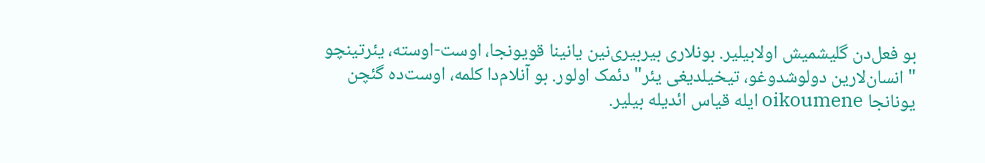بو فعل‌دن گلیشمیش‌ اولابیلیر. بونلاری بیربیری‌نین یانینا قویونجا، اوست-اوسته، یئرتینچو "انسان‌لارین دولوشدوغو، تیخیلدیغی یئر" دئمک اولور. بو آنلام‌دا کلمه، اوست‌ده گئچن یونانجا oikoumene ایله قیاس ائدیله بیلیر.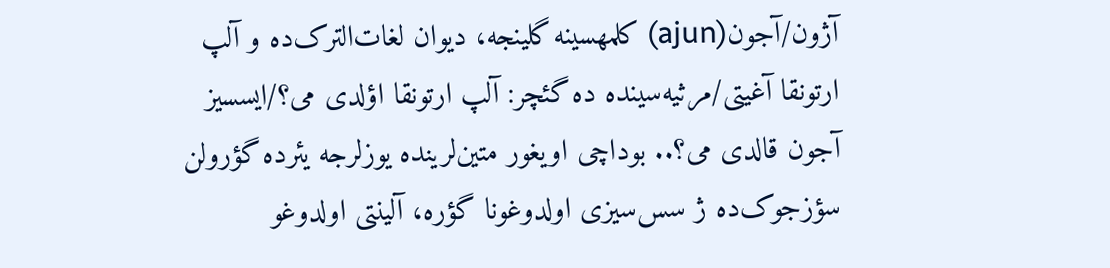آژون/آجون(ajun) کلمهسینه گلینجه، دیوان لغات‌الترک‌ده و آلپ ارتونقا آغیتی/مرثیه‌سینده ده گئچر: آلپ ارتونقا اؤلدی می؟/ایسسیز آجون قالدی می؟.. بوداچی اویغور متین‌لرینده یوزلرجه یئرده گؤرولن سؤزجوک‌ده ژ سس‌سیزی اولدوغونا گؤره، آلینتی اولدوغو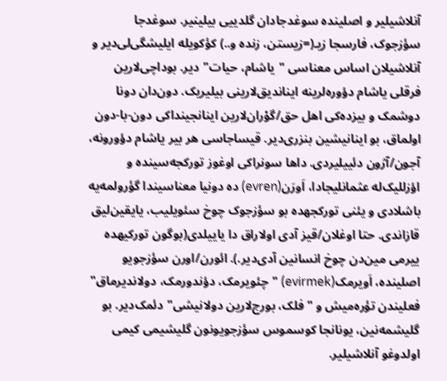آنلاشیلیر و اصلینده سوغدجادان گلدییی بیلینیر. سوغدجا سؤزجوک، فارسجا زیـ(=زیستن، زنده و..) کؤکویله ایلیشگی‌لی‌دیر و آنلاشیلان اساس معناسی "یاشام، حیات"دیر. بوداچی‌لارین فرقلی یاشام دؤوره‌لرینه ایناندیق‌لارینی بیلیریک. دون‌دان دونا دوشمک و بیزده‌کی اهل حق/گوْران‌لارین اینانجینداکی دون-با-دون اولماق، بو اینانیشین بنزری‌دیر. قیساجاسی هر بیر یاشام دؤورونه، آجون/آژون دئییلیردی. داها سونراکی اوغوز تورکجه‌سینده و اؤزللیک‌له عثمانلیجادا، اَورَن(evren) ده دونیا معناسیندا گؤرولمه‌یه باشلادی و یئنی تورکجهده بو سؤزجوک چوخ سئویلیب، یایقین‌لیق قازاندی. حتا اوغلان/قیز آدی اولاراق دا یاییلدی(بوگون تورکیهده ییرمی مین‌دن چوخ انسانین آدی‌دیر.). ائورن/اورن سؤزجویو اصلینده، اَویرمک(evirmek) "چئویرمک، دؤندورمک، دولاندیرماق" فعلیندن تؤره‌میش و "فلک، بورج‌لارین دولانیشی" دئمک‌دیر. بو گلیشمه‌نین، یونانجا کوسموس سؤزجویونون گلیشیمی کیمی اولدوغو آنلاشیلیر.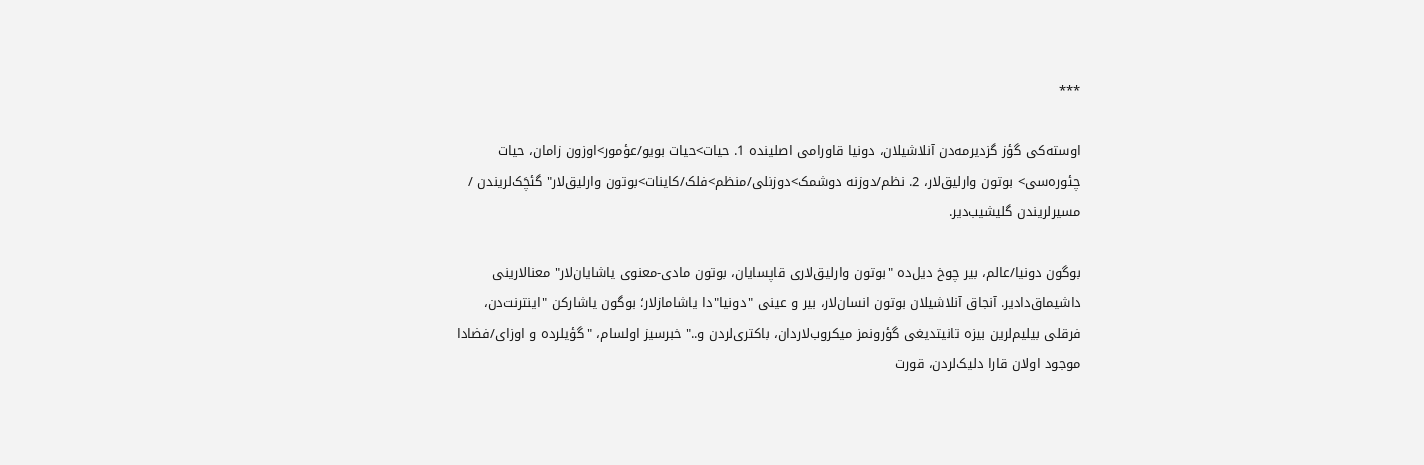***

اوسته‌کی گؤز گزدیرمه‌دن آنلاشیلان، دونیا قاورامی اصلینده 1. حیات>حیات بویو/عؤمور>اوزون زامان، حیات چئوره‌سی> بوتون وارلیق‌لار، 2. نظم/دوزنه دوشمک>دوزنلی/منظم>فلک/کاینات>بوتون وارلیق‌لار" گئچَک‌لریندن / مسیرلریندن گلیشیب‌دیر.

بوگون دونیا/عالم، بیر چوخ دیل‌ده "بوتون وارلیق‌لاری قاپسایان، بوتون مادی-معنوی یاشایان‌لار" معنالارینی داشیماق‌دادیر. آنجاق آنلاشیلان بوتون انسان‌لار، بیر و عینی "دونیا"دا یاشامازلار؛ بوگون یاشارکن "اینترنت‌دن، فرقلی بیلیم‌لرین بیزه تانیتدیغی گؤرونمز میکروب‌لاردان، باکتری‌لردن و.." خبرسیز اولسام، "گؤیلرده و اوزای/فضادا موجود اولان قارا دلیک‌لردن، قورت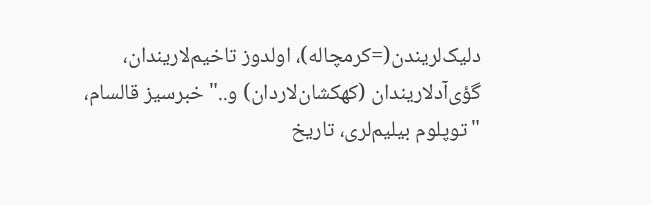دلیک‌لریندن(=کرمچاله)، اولدوز تاخیم‌لاریندان، گؤی‌آدلاریندان (کهکشان‌لاردان) و.." خبرسیز قالسام، "توپلوم بیلیم‌لری، تاریخ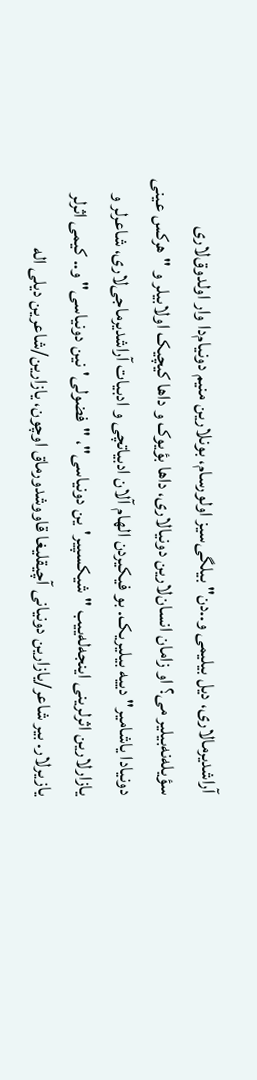آراشدیرمالاری، دیل بیلیمی و..دن" بیلگی‌سیز اولورسام، بونلارین منیم دونیام‌دا وار اولدوق‌لاری سؤیله‌نه‌بیلیر می؟ او زامان انسان‌لارین دونیالاری، داها بؤیوک و داها کیچیک اولابیلر و "هرکس عینی دونیادا یاشامیر" دییه بیلیریک. بو فیکیردن الهام آلان ادبیاتچی و ادبیات آراشدیرماجی‌لاری، شاعرلر و یازارلارین اثرلرینی اینجه‌له‌ییب "شیکسپیر'ین دونیاسی"، "فضولی'نین دونیاسی" و.. کیمی اثرلر یازیرلار. بیر شاعر/یازارین دونیانی آچیقلیغا قاووشدورماق اوچون، یازارین/شاعرین دیلی اله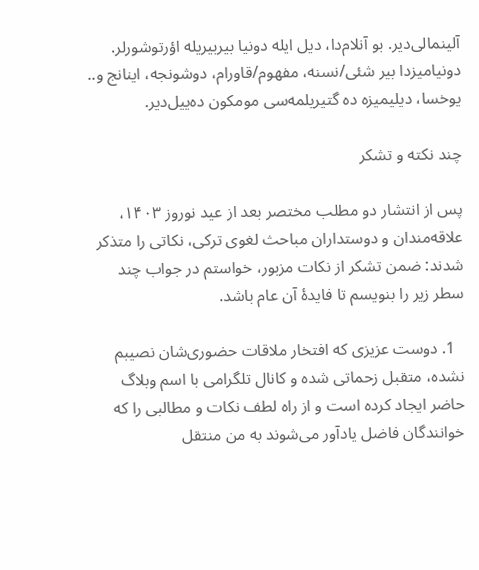آلینمالی‌دیر. بو آنلام‌دا، دیل ایله دونیا بیربیریله اؤرتوشورلر. دونیامیزدا بیر شئی/نسنه، مفهوم/قاورام، دوشونجه، اینانج و.. یوخسا، دیلیمیزه ده گتیریلمه‌سی مومکون ده‌ییل‌دیر.

چند نکته و تشکر

پس از انتشار دو مطلب مختصر بعد از عید نوروز ۱۴۰۳، علاقه‌مندان و دوستداران مباحث لغوی ترکی، نکاتی را متذکر شدند: ضمن تشکر از نکات مزبور، خواستم در جواب چند سطر زیر را بنویسم تا فایدۀ آن عام باشد.

  1. دوست عزیزی که افتخار ملاقات حضوری‌شان نصیبم نشده، متقبل زحماتی شده و کانال تلگرامی با اسم وبلاگ حاضر ایجاد کرده است و از راه لطف نکات و مطالبی را که خوانندگان فاضل یادآور می‌شوند به من منتقل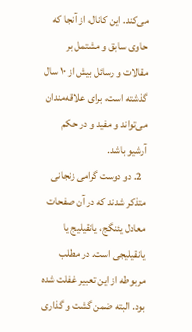می‌کند. این کانال، از آنجا که حاوی سابق و مشتمل بر مقالات و رسائل بیش از ۱۰ سال گذشته است، برای علاقه‌مندان می‌تواند و مفید و در حکم آرشیو باشد.
  2. دو دوست گرامی زنجانی متذکر شدند که در آن صفحات معادل یئنگج، یانقیلیج یا یانقیلیجی است. در مطلب مربوطه از این تعبیر غفلت شده بود. البته ضمن گشت و گذاری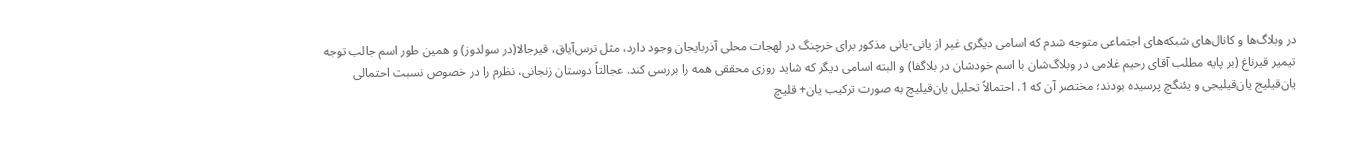در وبلاگ‌ها و کانال‌های شبکه‌های اجتماعی متوجه شدم که اسامی دیگری غیر از یانی-یانی مذکور برای خرچنگ در لهجات محلی آذربایجان وجود دارد، مثل ترس‌آیاق، قیرجالا(در سولدوز) و همین طور اسم جالب توجه تیمیر قیرناغ (بر پایه مطلب آقای رحیم غلامی در وبلاگ‌شان با اسم خودشان در بلاگفا) و البته اسامی دیگر که شاید روزی محققی همه را بررسی کند. عجالتاً دوستان زنجانی، نظرم را در خصوص نسبت احتمالی یان‌قیلیج یان‌قیلیجی و یئنگچ پرسیده بودند؛ مختصر آن که 1. احتمالاً تحلیل یان‌قیلیچ به صورت ترکیب یان+ قلیچ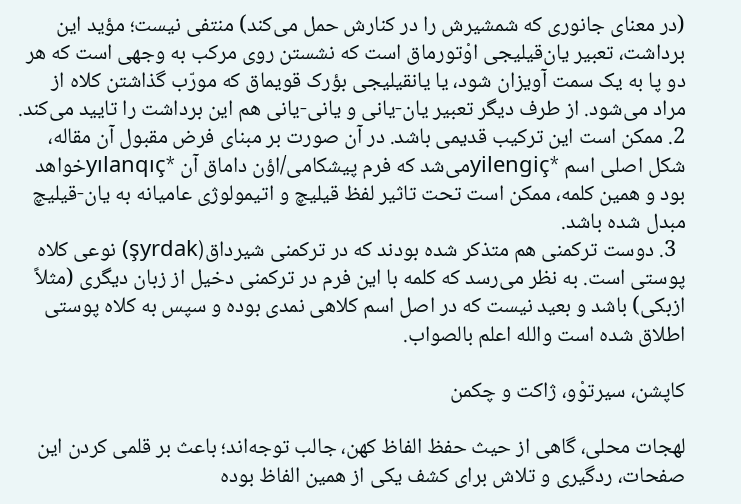(در معنای جانوری که شمشیرش را در کنارش حمل می‌کند) منتفی نیست؛ مؤید این برداشت، تعبیر یان‌قیلیجی اوْتورماق است که نشستن روی مرکب به وجهی است که هر دو پا به یک سمت آویزان شود، یا یانقیلیجی بؤرک قویماق که مورّب گذاشتن کلاه از مراد می‌شود. از طرف دیگر تعبیر یان-یانی و یانی-یانی هم این برداشت را تایید می‌کند. 2. ممکن است این ترکیب قدیمی باشد. در آن صورت بر مبنای فرض مقبول آن مقاله، شکل اصلی اسم *yilengiçمی‌شد که فرم پیشکامی/اؤن داماق آن *yılanqıçخواهد بود و همین کلمه، ممکن است تحت تاثیر لفظ قیلیچ و اتیمولوژی عامیانه به یان-قیلیچ مبدل شده باشد.
  3. دوست ترکمنی هم متذکر شده بودند که در ترکمنی شیرداق(şyrdak) نوعی کلاه پوستی است. به نظر می‌رسد که کلمه با این فرم در ترکمنی دخیل از زبان دیگری (مثلاً ازبکی) باشد و بعید نیست که در اصل اسم کلاهی نمدی بوده و سپس به کلاه پوستی اطلاق شده است والله اعلم بالصواب.

کاپشن، سیرتوْو، ژاکت و چکمن

لهجات محلی، گاهی از حیث حفظ الفاظ کهن، جالب توجه‌اند؛ باعث بر قلمی کردن این صفحات، ردگیری و تلاش برای کشف یکی از همین الفاظ بوده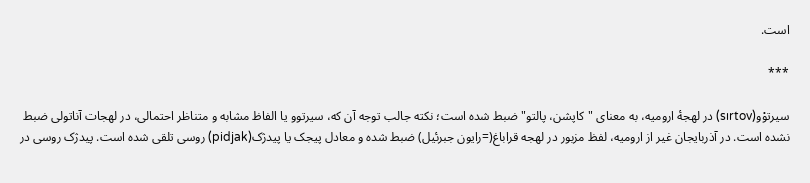است.

***

سیرتوْو(sırtov) در لهجۀ ارومیه، به معنای "کاپشن، پالتو" ضبط شده است؛ نکته جالب توجه آن که، سیرتوو یا الفاظ مشابه و متناظر احتمالی، در لهجات آناتولی ضبط نشده است. در آذربایجان غیر از ارومیه، لفظ مزبور در لهجه قراباغ(=رایون جبرئیل) ضبط شده و معادل پیجک یا پیدژک(pidjak) روسی تلقی شده است. پیدژک روسی در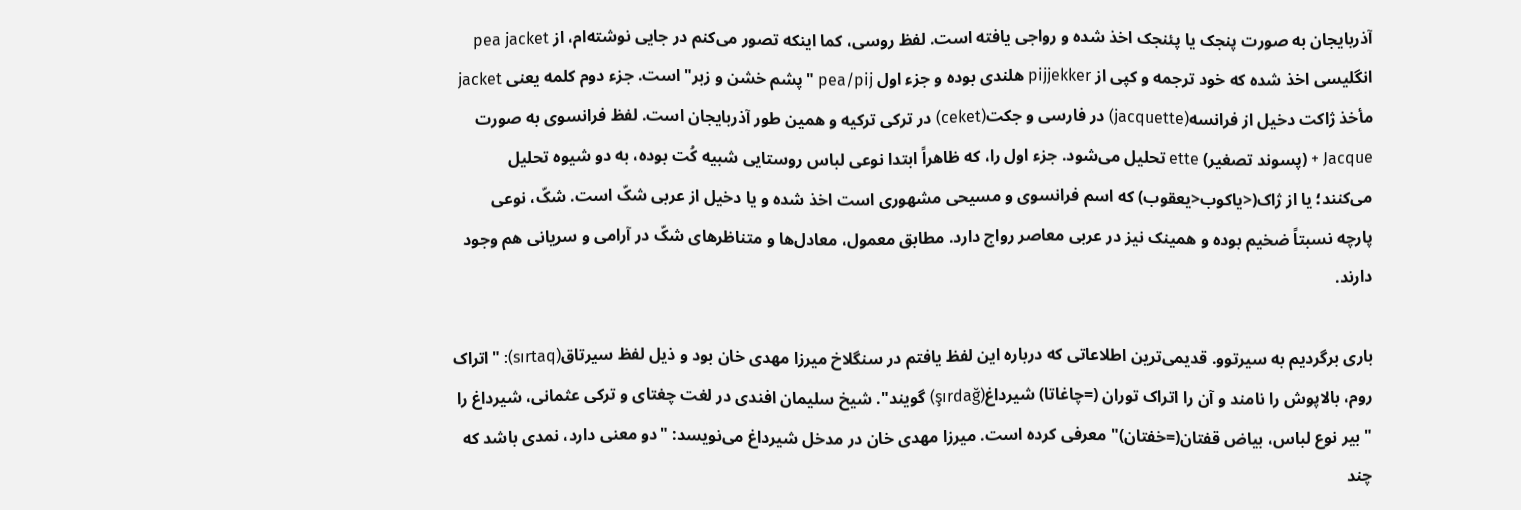آذربایجان به صورت پنجک یا پئنجک اخذ شده و رواجی یافته است. لفظ روسی، کما اینکه تصور می‌کنم در جایی نوشته‌ام، از pea jacket انگلیسی اخذ شده که خود ترجمه و کپی از pijjekker هلندی بوده و جزء اول pea/pij "پشم خشن و زبر" است. جزء دوم کلمه یعنی jacket مأخذ ژاکت دخیل از فرانسه(jacquette) در فارسی و جکت(ceket) در ترکی ترکیه و همین طور آذربایجان است. لفظ فرانسوی به صورت Jacque + (پسوند تصغیر) ette تحلیل می‌شود. جزء اول را، که ظاهراً ابتدا نوعی لباس روستایی شبیه کُت بوده، به دو شیوه تحلیل می‌کنند؛ یا از ژاک(<یاکوب<یعقوب) که اسم فرانسوی و مسیحی مشهوری است اخذ شده و یا دخیل از عربی شکّ است. شکّ، نوعی پارچه نسبتاً ضخیم بوده و همینک نیز در عربی معاصر رواج دارد. مطابق معمول، معادل‌ها و متناظرهای شکّ در آرامی و سریانی هم وجود دارند.

باری برگردیم به سیرتوو. قدیمی‌ترین اطلاعاتی که درباره این لفظ یافتم در سنگلاخ میرزا مهدی خان بود و ذیل لفظ سیرتاق(sırtaq): "اتراک روم، بالاپوش را نامند و آن را اتراک توران (=چاغاتا) شیرداغ(şırdağ) گویند". شیخ سلیمان افندی در لغت چغتای و ترکی عثمانی، شیرداغ را "بیر نوع لباس، بیاض قفتان(=خفتان)" معرفی کرده است. میرزا مهدی خان در مدخل شیرداغ می‌نویسد: "دو معنی دارد، نمدی باشد که چند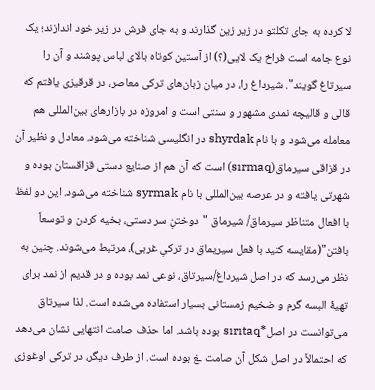لا کرده به جای تکلتو در زیر زین گذارند و به جای فرش در زیر خود اندازند؛ یک نوع جامه است فراخ یک لایی(؟) از آستین کوتاه بالای لباس پوشند و آن را سیرتاغ گویند". شیرداغ را، در میان زبان‌های ترکی معاصر، در قرقیزی یافتم که قالی و قالیچه نمدی مشهور و سنتی است و امروزه در بازارهای بین‌المللی هم معامله می‌شود و با نام shyrdak در انگلیسی شناخته می‌شود. معادل و نظیر آن در قزاقی سیرماق(sırmaq) است که آن هم از صنایع دستی قزاقستان بوده و شهرتی یافته و در عرصه بین‌المللی با نام syrmak شناخته می‌شود. این دو لفظ با افعال متناظر سیرماق/ شیرماق "دوختنِ سر دستی، بخیه کردن و توسعاً بافتن"(مقایسه کنید با فعل سیریماق در ترکیِ غربی)، مرتبط می‌شوند. چنین به نظر می‌رسد که در اصل شیرداغ/سیرتاق، نوعی نمد بوده و در قدیم از نمد برای تهیۀ البسه گرم و ضخیم زمستانی بسیار استفاده می‌شده است. لذا سیرتاق می‌توانست در اصل*sırıtaq بوده باشد. اما حذف صامت انتهایی نشان می‌دهد که احتمالاً در اصل شکل آن صامت ـغ بوده است. از طرف دیگر، در ترکی اوغوزی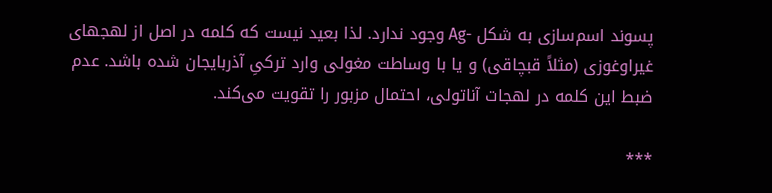پسوند اسم‌سازی به شکل -Ag وجود ندارد. لذا بعید نیست که کلمه در اصل از لهجهای‌ غیراوغوزی (مثلاً قبچاقی) و یا با وساطت مغولی وارد ترکیِ آذربایجان شده باشد. عدم ضبط این کلمه در لهجات آناتولی، احتمال مزبور را تقویت می‌کند.

***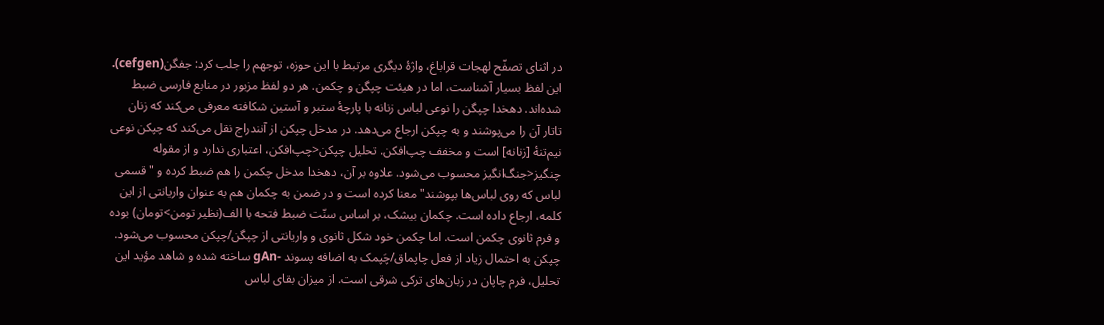در اثنای تصفّح لهجات قراباغ، واژۀ دیگری مرتبط با این حوزه، توجهم را جلب کرد: جفگن(cefgen). این لفظ بسیار آشناست، اما در هیئت چپگن و چکمن. هر دو لفظ مزبور در منابع فارسی ضبط شده‌اند. دهخدا چپگن را نوعی لباس زنانه با پارچۀ ستبر و آستین شکافته معرفی می‌کند که زنان تاتار آن را می‌پوشند و به چپکن ارجاع می‌دهد. در مدخل چپکن از آنندراج نقل می‌کند که چپکن نوعی نیم‌تنۀ [زنانه] است و مخفف چپ‌افکن. تحلیل چپکن<چپ‌افکن، اعتباری ندارد و از مقوله چنگیز<جنگ‌انگیز محسوب می‌شود. علاوه بر آن، دهخدا مدخل چکمن را هم ضبط کرده و "قسمی لباس که روی لباس‌ها بپوشند" معنا کرده است و در ضمن به چکمان هم به عنوان واریانتی از این کلمه، ارجاع داده است. چکمان بیشک، بر اساس سنّت ضبط فتحه با الف(نظیر تومن>تومان) بوده و فرم ثانوی چکمن است. اما چکمن خود شکل ثانوی و واریانتی از چپگن/چپکن محسوب می‌شود. چپکن به احتمال زیاد از فعل چاپماق/چَپمک به اضافه پسوند -gAn ساخته شده و شاهد مؤید این تحلیل، فرم چاپان در زبان‌های ترکی شرقی است. از میزان بقای لباس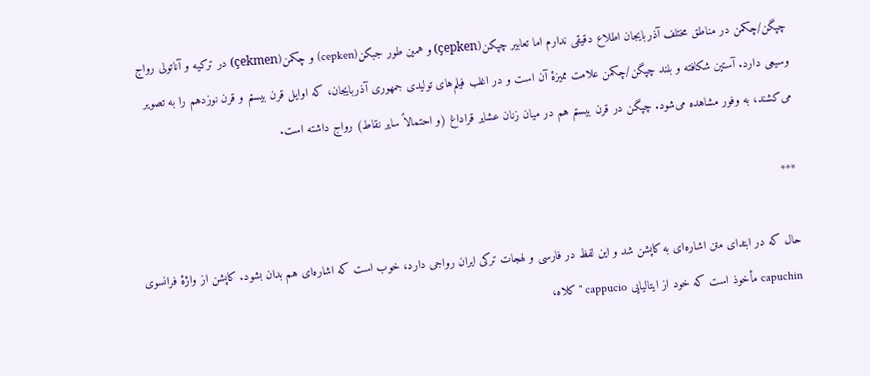چپگن/چکمن در مناطق مختلف آذربایجان اطلاع دقیقی ندارم اما تعابیر چپکن(çepken) و همین طور جبکن(cepken) و چکمن(çekmen) در ترکیه و آناتولی رواج وسیعی دارد. آستین شکافته و بلند چپگن/چکمن علامت ممیزۀ آن است و در اغلب فیلم‌های تولیدی جمهوری آذربایجان، که اوایل قرن بیستم و قرن نوزدهم را به تصویر می‌کشند، به وفور مشاهده می‌شود. چپگن در قرن بیستم هم در میان زنان عشایر قراداغ (و احتمالاً سایر نقاط) رواج داشته است.

***

حال که در ابتدای متن اشاره‌ای به کاپشن شد و این لفظ در فارسی و لهجات ترکی ایران رواجی دارد، خوب است که اشاره‌ای هم بدان بشود. کاپشن از واژۀ فرانسوی capuchin مأخوذ است که خود از ایتالیایی cappucio "کلاه،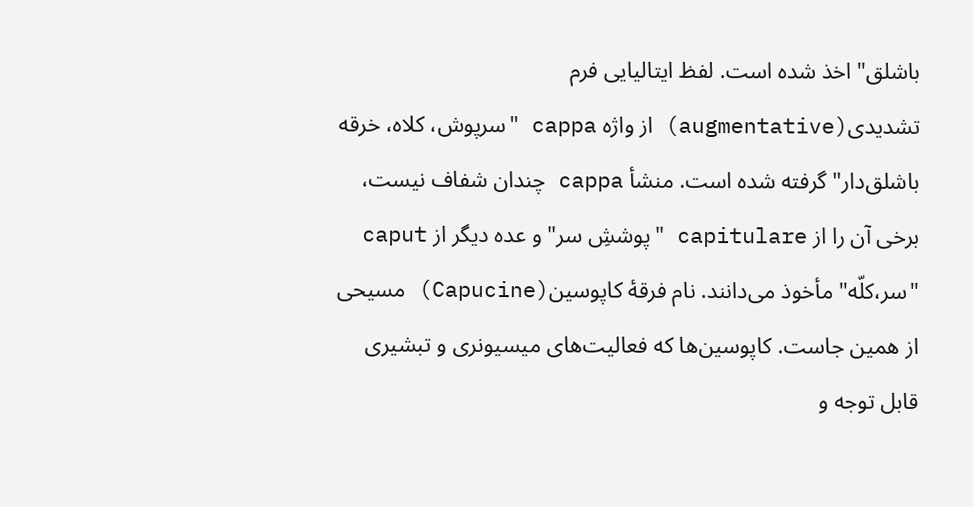باشلق" اخذ شده است. لفظ ایتالیایی فرم تشدیدی(augmentative) از واژه cappa "سرپوش، کلاه، خرقه باشلق‌دار" گرفته شده است. منشأ cappa چندان شفاف نیست، برخی آن را از capitulare "پوششِ سر" و عده دیگر از caput "سر،کلّه" مأخوذ می‌دانند. نام فرقۀ کاپوسین(Capucine) مسیحی از همین جاست. کاپوسین‌ها که فعالیت‌های میسیونری و تبشیری قابل توجه و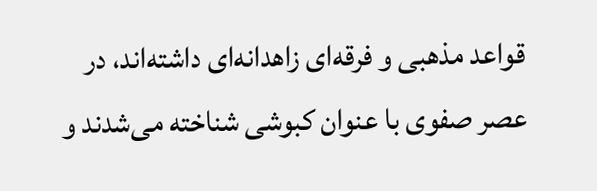قواعد مذهبی و فرقه‌ای زاهدانه‌ای داشته‌اند، در عصر صفوی با عنوان کبوشی شناخته می‌شدند و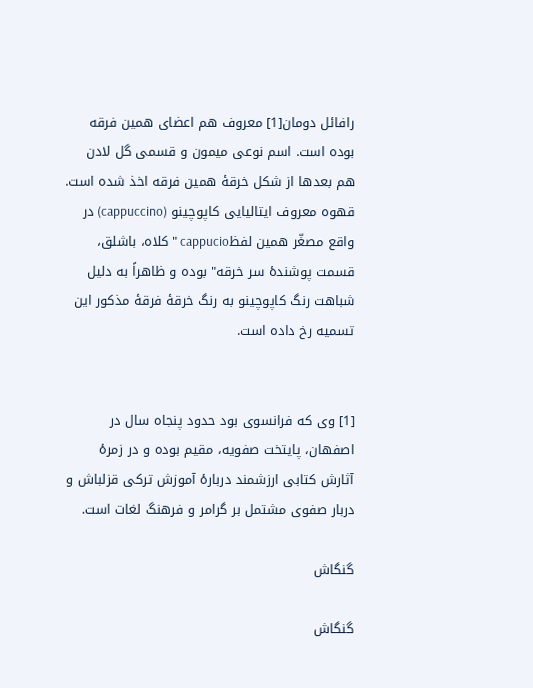رافائل دومان[1] معروف هم اعضای همین فرقه بوده است. اسم نوعی میمون و قسمی گل لادن هم بعدها از شکل خرقۀ همین فرقه اخذ شده است. قهوه معروف ایتالیایی کاپوچینو (cappuccino) در واقع مصغّر همین لفظcappucio "کلاه، باشلق، قسمت پوشندۀ سر خرقه" بوده و ظاهراً به دلیل شباهت رنگ کاپوچینو به رنگ خرقۀ فرقۀ مذکور این تسمیه رخ داده است.


[1] وی که فرانسوی بود حدود پنجاه سال در اصفهان، پایتخت صفویه، مقیم بوده و در زمرۀ آثارش کتابی ارزشمند دربارۀ آموزش ترکی قزلباش و دربار صفوی مشتمل بر گرامر و فرهنگ لغات است.

گنگاش

گنگاش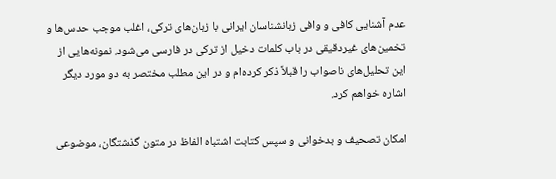عدم آشنایی کافی و وافی زبانشناسان ایرانی با زبان‌های ترکی، اغلب موجب حدس‌ها و تخمین‌های غیردقیقی در باب کلمات دخیل از ترکی در فارسی می‌شود. نمونه‌هایی از این تحلیل‌های ناصواب را قبلاً ذکر کرده‌ام و در این مطلب مختصر به دو مورد دیگر اشاره خواهم کرد.

امکان تصحیف و بدخوانی و سپس کتابت اشتباه الفاظ در متون گذشتگان، موضوعی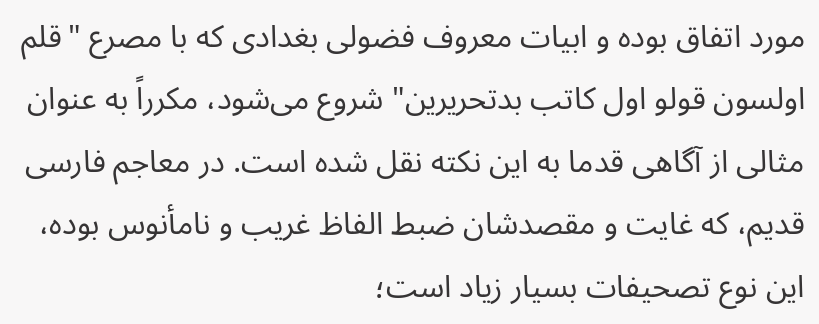مورد اتفاق بوده و ابیات معروف فضولی بغدادی که با مصرع "قلم اولسون قولو اول کاتب بدتحریرین" شروع می‌شود، مکرراً به عنوان مثالی از آگاهی قدما به این نکته نقل شده است. در معاجم فارسی قدیم، که غایت و مقصدشان ضبط الفاظ غریب و نامأنوس بوده، این نوع تصحیفات بسیار زیاد است؛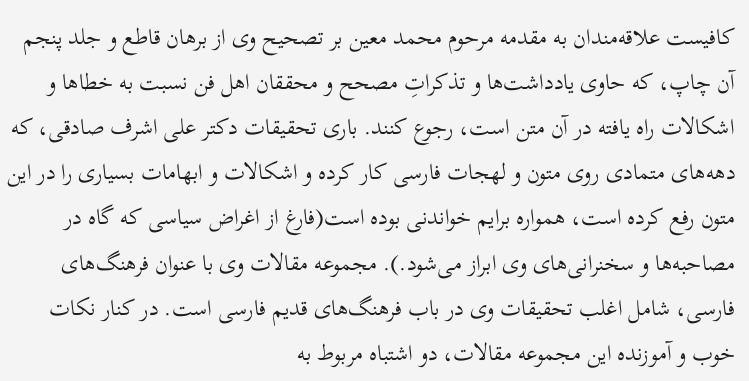کافیست علاقه‌مندان به مقدمه مرحوم محمد معین بر تصحیح وی از برهان قاطع و جلد پنجم آن چاپ، که حاوی یادداشت‌ها و تذکراتِ مصحح و محققان اهل فن نسبت به خطاها و اشکالات راه یافته در آن متن است، رجوع کنند. باری تحقیقات دکتر علی اشرف صادقی، که دهه‌های متمادی روی متون و لهجات فارسی کار کرده و اشکالات و ابهامات بسیاری را در این متون رفع کرده است، همواره برایم خواندنی بوده است(فارغ از اغراض سیاسی که گاه در مصاحبه‌ها و سخنرانی‌های وی ابراز می‌شود.). مجموعه مقالات وی با عنوان فرهنگ‌های فارسی، شامل اغلب تحقیقات وی در باب فرهنگ‌های قدیم فارسی است. در کنار نکات خوب و آموزنده این مجموعه مقالات، دو اشتباه مربوط به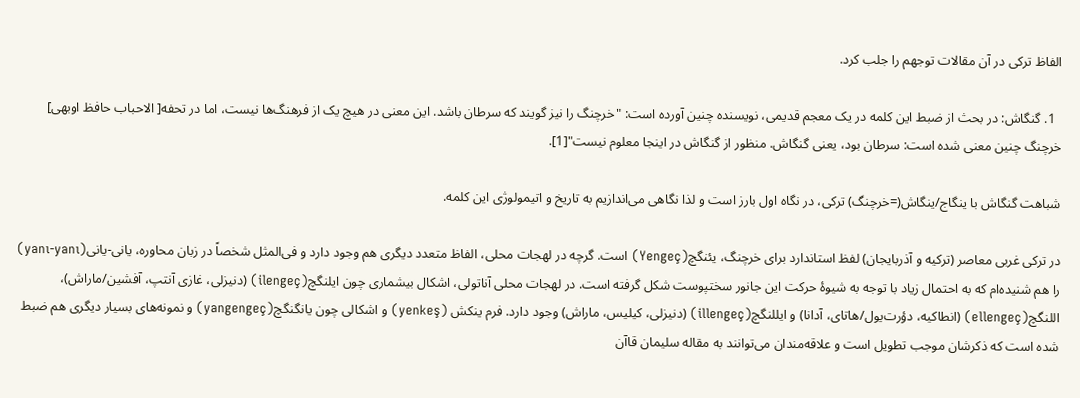الفاظ ترکی در آن مقالات توجهم را جلب کرد.

  1. گنگاش: در بحث از ضبط این کلمه در یک معجم قدیمی، نویسنده چنین آورده است: "خرچنگ را نیز گویند که سرطان باشد. این معنی در هیچ یک از فرهنگ‌ها نیست، اما در تحفه[ الاحباب حافظ اوبهی] خرچنگ چنین معنی شده است: سرطان بود، یعنی گنگاش. منظور از گنگاش در اینجا معلوم نیست"[1].

شباهت گنگاش با ینگاج/ینگاش(=خرچنگ) ترکی، در نگاه اول بارز است و لذا نگاهی می‌اندازیم به تاریخ و اتیمولوژی این کلمه.

در ترکی غربی معاصر (ترکیه و آذربایجان) لفظ استاندارد برای خرچنگ، یئنگچ(Yengeç) است. گرچه در لهجات محلی، الفاظ متعدد دیگری هم وجود دارد و فی‌المثل شخصاً در زبان محاوره، یانی-یانی(yanı-yanı) را هم شنیده‌ام که به احتمال زیاد با توجه به شیوۀ حرکت این جانور سختپوست شکل گرفته است. در لهجات محلی آناتولی، اشکال بیشماری چون ایلنگچ(ilengeç) (دنیزلی، غازی آنتپ، آفشین/ماراش)، اللنگچ(ellengeç) (انطاکیه، دؤرت‌یول/هاتای، آدانا) و ایللنگچ(illengeç) (دنیزلی، کیلیس، ماراش) وجود دارد. فرم ینکش (yenkeş) و اشکالی چون یانگنگچ(yangengeç) و نمونه‌های بسیار دیگری هم ضبط شده است که ذکرشان موجب تطویل است و علاقه‌مندان می‌توانند به مقاله سلیمان قاآن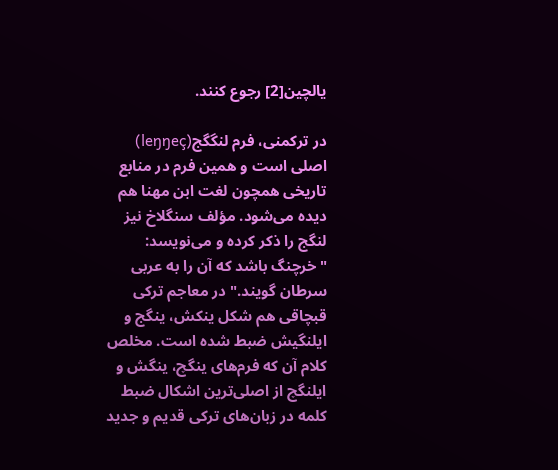یالچین[2] رجوع کنند.

در ترکمنی، فرم لنگگج(leŋŋeç) اصلی است و همین فرم در منابع تاریخی همچون لغت ابن مهنا هم دیده می‌شود. مؤلف سنگلاخ نیز لنگج را ذکر کرده و می‌نویسد: "خرچنگ باشد که آن را به عربی سرطان گویند." در معاجم ترکی قبچاقی هم شکل ینکش، ینگج و ایلنگیش ضبط شده است. مخلص کلام آن که فرم‌های ینگچ، ینگش و ایلنگچ از اصلی‌ترین اشکال ضبط کلمه در زبان‌های ترکی قدیم و جدید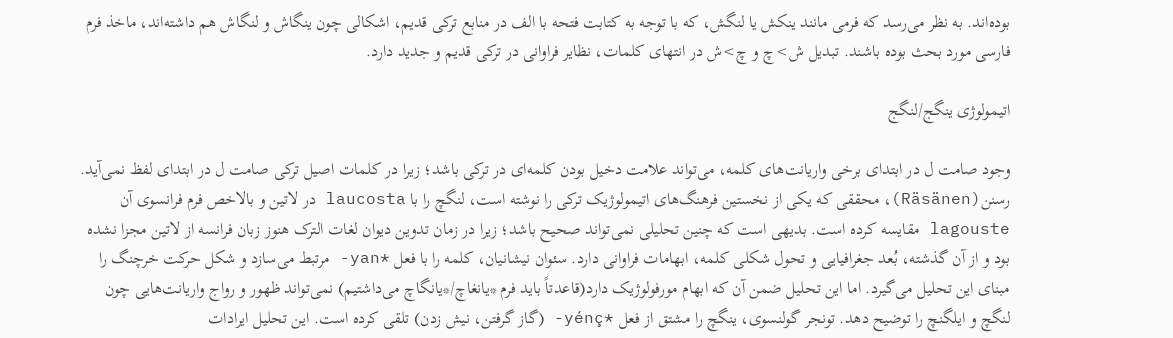بوده‌اند. به نظر می‌رسد که فرمی مانند ینکش یا لنگش، که با توجه به کتابت فتحه با الف در منابع ترکی قدیم، اشکالی چون ینگاش و لنگاش هم داشته‌اند، ماخذ فرم فارسی مورد بحث بوده‌ باشند. تبدیل ش>چ و چ>ش در انتهای کلمات، نظایر فراوانی در ترکی قدیم و جدید دارد.

اتیمولوژی ینگج/لنگج

وجود صامت ل در ابتدای برخی واریانت‌های کلمه، می‌تواند علامت دخیل بودن کلمه‌ای در ترکی باشد؛ زیرا در کلمات اصیل ترکی صامت ل در ابتدای لفظ نمی‌آید. رسنن(Räsänen)، محققی که یکی از نخستین فرهنگ‌های اتیمولوژیک ترکی را نوشته است، لنگچ را با laucosta در لاتین و بالاخص فرم فرانسوی آن lagouste مقایسه کرده است. بدیهی است که چنین تحلیلی نمی‌تواند صحیح باشد؛ زیرا در زمان تدوین دیوان لغات الترک هنوز زبان فرانسه از لاتین مجزا نشده بود و از آن گذشته، بُعد جغرافیایی و تحول شکلی کلمه، ابهامات فراوانی دارد. سئوان نیشانیان، کلمه را با فعل *yan- مرتبط می‌سازد و شکل حرکت خرچنگ را مبنای این تحلیل می‌گیرد. اما این تحلیل ضمن آن که ابهام مورفولوژیک دارد(قاعدتاً باید فرم *یانغاچ/*یانگاچ می‌داشتیم) نمی‌تواند ظهور و رواج واریانت‌هایی چون لنگچ و ایلگنچ را توضیح دهد. تونجر گولنسوی، ینگچ را مشتق از فعل *yénç- (گاز گرفتن، نیش زدن) تلقی کرده است. این تحلیل ایرادات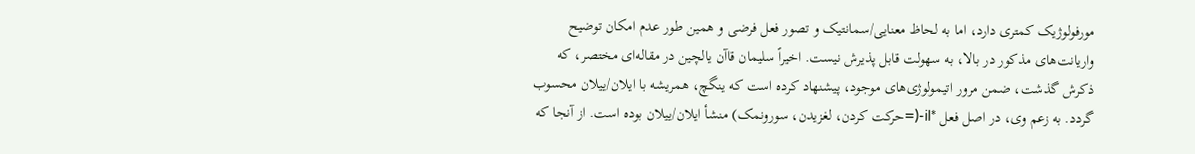مورفولوژیک کمتری دارد، اما به لحاظ معنایی/سمانتیک و تصور فعل فرضی و همین طور عدم امکان توضیح واریانت‌های مذکور در بالا، به سهولت قابل پذیرش نیست. اخیراً سلیمان قاآن یالچین در مقاله‌ای مختصر، که ذکرش گذشت، ضمن مرور اتیمولوژی‌های موجود، پیشنهاد کرده است که ینگچ، همریشه با ایلان/ییلان محسوب گردد. به زعم وی، در اصل فعل *il-(=حرکت کردن، لغزیدن، سورونمک) منشأ ایلان/ییلان بوده است. از آنجا که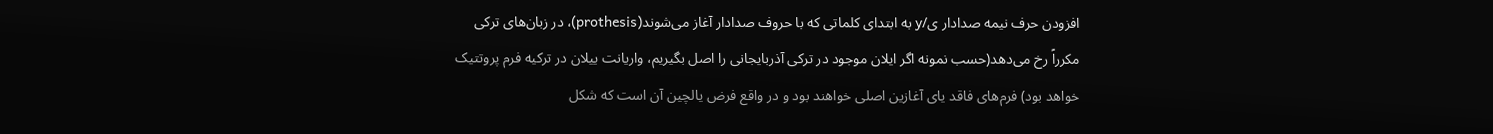افزودن حرف نیمه صدادار ی/y به ابتدای کلماتی که با حروف صدادار آغاز می‌شوند(prothesis)، در زبان‌های ترکی مکرراً رخ می‌دهد(حسب نمونه اگر ایلان موجود در ترکی آذربایجانی را اصل بگیریم، واریانت ییلان در ترکیه فرم پروتتیک خواهد بود) فرم‌های فاقد یای آغازین اصلی خواهند بود و در واقع فرض یالچین آن است که شکل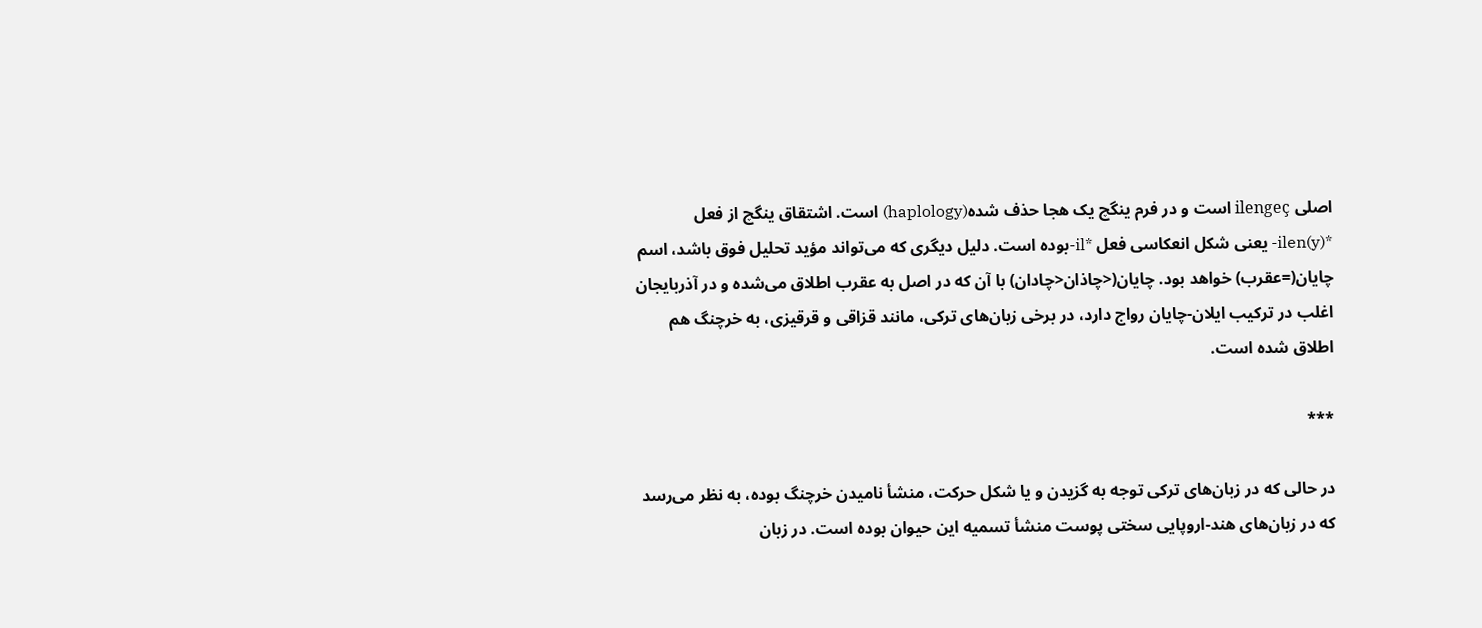اصلی ilengeç است و در فرم ینگچ یک هجا حذف شده(haplology) است. اشتقاق ینگچ از فعل *(y)ilen- یعنی شکل انعکاسی فعل *il-بوده است. دلیل دیگری که می‌تواند مؤید تحلیل فوق باشد، اسم چایان(=عقرب) خواهد بود. چایان(<چاذان<چادان) با آن که در اصل به عقرب اطلاق می‌شده و در آذربایجان اغلب در ترکیب ایلان-چایان رواج دارد، در برخی زبان‌های ترکی، مانند قزاقی و قرقیزی، به خرچنگ هم اطلاق شده است.

***

در حالی که در زبان‌های ترکی توجه به گزیدن و یا شکل حرکت، منشأ نامیدن خرچنگ بوده، به نظر می‌رسد که در زبان‌های هند-اروپایی سختی پوست منشأ تسمیه این حیوان بوده است. در زبان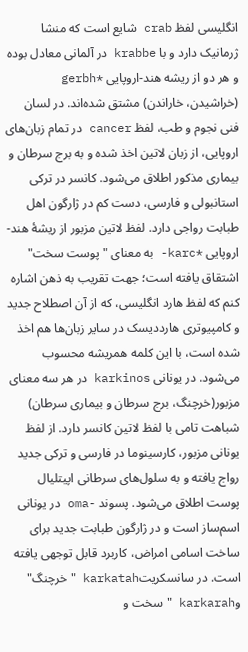انگلیسی لفظ crab شایع است که منشا ژرمانیک دارد و با krabbe در آلمانی معادل بوده و هر دو از ریشه هند-اروپایی *gerbh (خراشیدن، خاراندن) مشتق شده‌اند. در لسان فنی نجوم و طب، لفظ cancer در تمام زبان‌های اروپایی، از زبان لاتین اخذ شده و به برج سرطان و بیماری مذکور اطلاق می‌شود. کانسر در ترکی استانبولی و فارسی، دست کم در ژارگون اهل طبابت رواجی دارد. لفظ لاتین مزبور از ریشۀ هند-اروپایی *karc- به معنای "پوست سخت" اشتقاق یافته است؛ جهت تقریب به ذهن اشاره کنم که لفظ هارد انگلیسی، که از آن اصطلاح جدید و کامپیوتری هارددیسک در سایر زبان‌ها هم اخذ شده است، با این کلمه همریشه محسوب می‌شود. در یونانی karkinos در هر سه معنای مزبور(خرچنگ، برج سرطان و بیماری سرطان) شباهت تامی با لفظ لاتین کانسر دارد. از لفظ یونانی مزبور، کارسینوما در فارسی و ترکی جدید رواج یافته و به سلول‌های سرطانی اپیتلیال پوست اطلاق می‌شود. پسوند -oma در یونانی اسم‌ساز است و در ژارگون طبابت جدید برای ساخت اسامی امراض، کاربرد قابل توجهی یافته است. در سانسکریتkarkatah "خرچنگ" وkarkarah "سخت و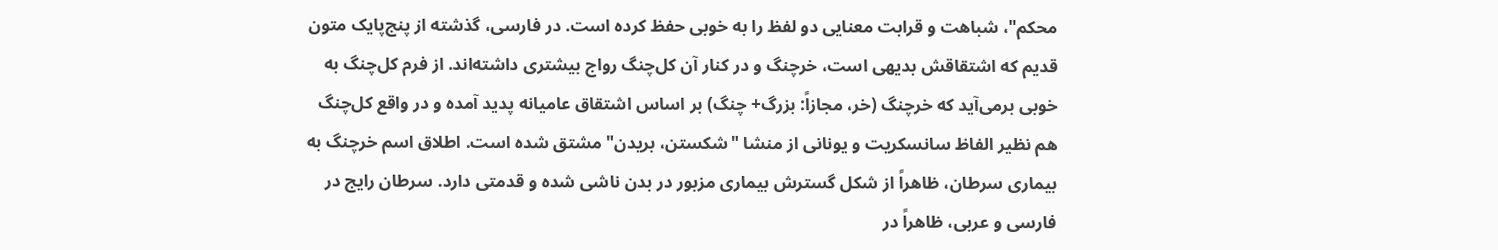محکم"، شباهت و قرابت معنایی دو لفظ را به خوبی حفظ کرده است. در فارسی، گذشته از پنج‌پایک متون قدیم که اشتقاقش بدیهی است، خرچنگ و در کنار آن کل‌چنگ رواج بیشتری داشته‌اند. از فرم کل‌چنگ به خوبی برمی‌آید که خرچنگ (خر، مجازاً: بزرگ+ چنگ) بر اساس اشتقاق عامیانه پدید آمده و در واقع کل‌چنگ هم نظیر الفاظ سانسکریت و یونانی از منشا "شکستن، بریدن" مشتق شده است. اطلاق اسم خرچنگ به بیماری سرطان، ظاهراً از شکل گسترش بیماری مزبور در بدن ناشی شده و قدمتی دارد. سرطان رایج در فارسی و عربی، ظاهراً در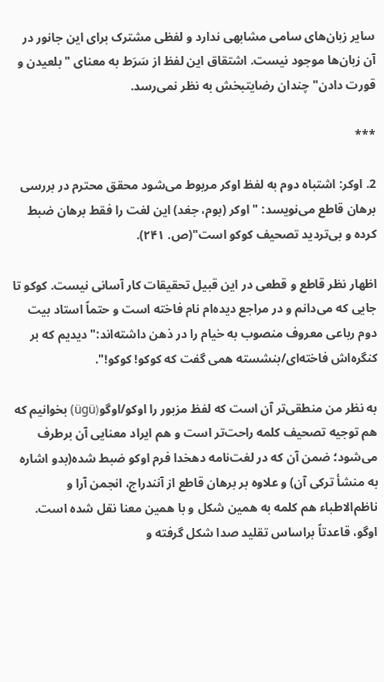سایر زبان‌های سامی مشابهی ندارد و لفظی مشترک برای این جانور در آن زبان‌ها موجود نیست. اشتقاق این لفظ از سَرَط به معنای "بلعیدن و قورت دادن" چندان رضایتبخش به نظر نمی‌رسد.

***

2. اوکر: اشتباه دوم به لفظ اوکر مربوط می‌شود محقق محترم در بررسی برهان قاطع می‌نویسد: "اوکر (بوم، جغد) این لغت را فقط برهان ضبط کرده و بی‌تردید تصحیف کوکو است"(ص. ۲۴۱).

اظهار نظر قاطع و قطعی در این قبیل تحقیقات کار آسانی نیست. کوکو تا جایی که می‌دانم و در مراجع دیده‌ام نام فاخته است و حتماً استاد بیت دوم رباعی معروف منصوب به خیام را در ذهن داشته‌اند:" دیدیم که بر کنگره‌اش فاخته‌ای/بنشسته همی گفت که کوکو! کوکو!".

به نظر من منطقی‌تر آن است که لفظ مزبور را اوکو/اوگو(ügü) بخوانیم که هم توجیه تصحیف کلمه راحت‌تر است و هم ایراد معنایی آن برطرف می‌شود؛ ضمن آن که در لغت‌نامه دهخدا فرم اوکو ضبط شده(بدو اشاره به منشأ ترکی آن) و علاوه بر برهان قاطع از آنندراج، انجمن آرا و ناظم‌الاطباء هم کلمه به همین شکل و با همین معنا نقل شده است. اوگو، قاعدتاً براساس تقلید صدا شکل گرفته و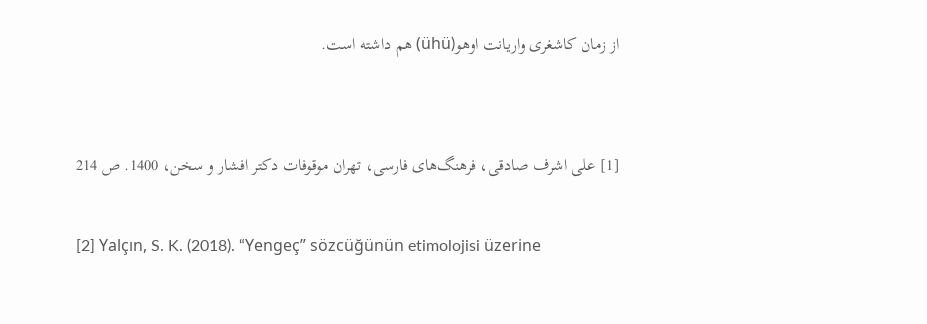از زمان کاشغری واریانت اوهو(ühü) هم داشته است.


[1] علی اشرف صادقی، فرهنگ‌های فارسی، تهران موقوفات دکتر افشار و سخن، 1400. ص 214

[2] Yalçın, S. K. (2018). “Yengeç” sözcüğünün etimolojisi üzerine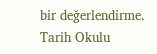bir değerlendirme. Tarih Okulu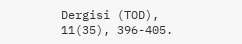Dergisi (TOD), 11(35), 396-405.